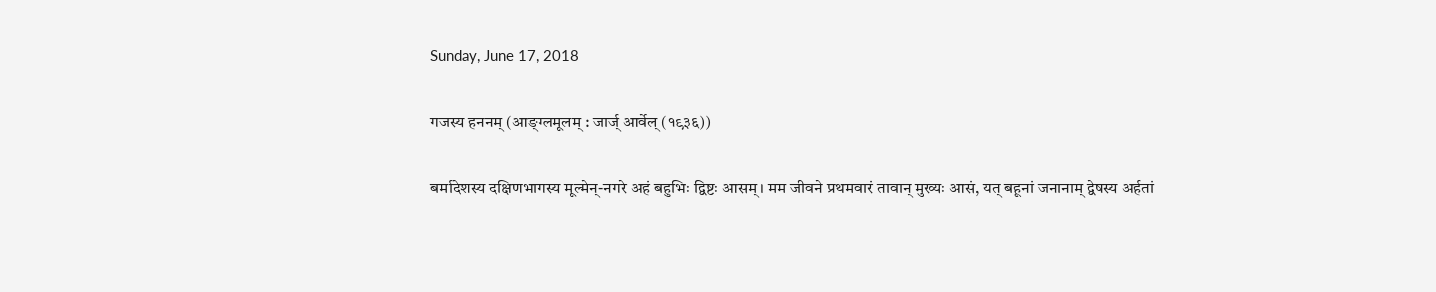Sunday, June 17, 2018

गजस्य हननम् (आङ्ग्लमूलम् : जार्ज् आर्वेल् (१९३६))

बर्मादेशस्य दक्षिणभागस्य मूल्मेन्-नगरे अहं बहुभिः द्विष्टः आसम्। मम जीवने प्रथमवारं तावान् मुख्यः आसं, यत् बहूनां जनानाम् द्वेषस्य अर्हतां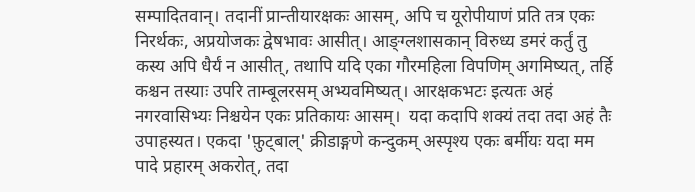सम्पादितवान्। तदानीं प्रान्तीयारक्षकः आसम्, अपि च यूरोपीयाणं प्रति तत्र एकः निरर्थकः, अप्रयोजकः द्वेषभावः आसीत्। आङ्ग्लशासकान् विरुध्य डमरं कर्तुं तु कस्य अपि धैर्यं न आसीत्, तथापि यदि एका गौरमहिला विपणिम् अगमिष्यत्, तर्हि कश्चन तस्याः उपरि ताम्बूलरसम् अभ्यवमिष्यत्। आरक्षकभटः इत्यतः अहं नगरवासिभ्यः निश्चयेन एकः प्रतिकायः आसम्।  यदा कदापि शक्यं तदा तदा अहं तैः उपाहस्यत। एकदा 'फ़ुट्बाल्' क्रीडाङ्गणे कन्दुकम् अस्पृश्य एकः बर्मीयः यदा मम पादे प्रहारम् अकरोत्, तदा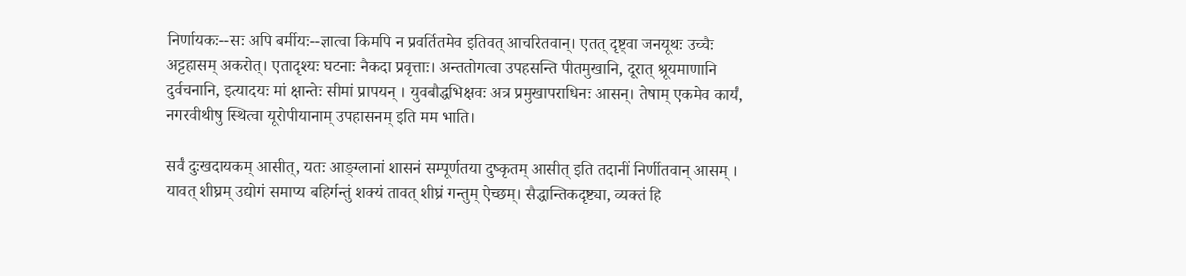निर्णायकः--सः अपि बर्मीयः--ज्ञात्वा किमपि न प्रवर्तितमेव इतिवत् आचरितवान्। एतत् दृष्ट्वा जनयूथः उच्चैः अट्टहासम् अकरोत्। एतादृश्यः घटनाः नैकदा प्रवृत्ताः। अन्ततोगत्वा उपहसन्ति पीतमुखानि, दूरात् श्रूयमाणानि दुर्वचनानि, इत्यादयः मां क्षान्तेः सीमां प्रापयन् । युवबौद्धभिक्षवः अत्र प्रमुखापराधिनः आसन्। तेषाम् एकमेव कार्यं, नगरवीथीषु स्थित्वा यूरोपीयानाम् उपहासनम् इति मम भाति।

सर्वं दुःखदायकम् आसीत्, यतः आङ्ग्लानां शासनं सम्पूर्णतया दुष्कृतम् आसीत् इति तदानीं निर्णीतवान् आसम् । यावत् शीघ्रम् उद्योगं समाप्य बहिर्गन्तुं शक्यं तावत् शीघ्रं गन्तुम् ऐच्छम्। सैद्धान्तिकदृष्ट्या, व्यक्तं हि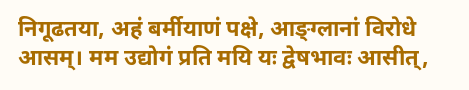निगूढतया, अहं बर्मीयाणं पक्षे, आङ्ग्लानां विरोधे आसम्। मम उद्योगं प्रति मयि यः द्वेषभावः आसीत्,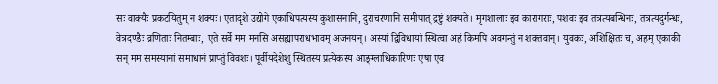सः वाक्यैः प्रकटयितुम् न शक्यः। एतादृशे उद्योगे एकाधिपत्यस्य कुशासनानि, दुराचरणानि समीपात् द्रष्टुं शक्यते। मृगशालाः इव कारागराः, पशवः इव तत्रत्यबन्धिनः, तत्रत्यदुर्गन्धः, वेत्रदण्डैः व्रणिताः नितम्बाः, एते सर्वे मम मनसि असह्यापराधभावम् अजनयन्। अस्यां द्विविधायां स्थित्वा अहं किमपि अवगन्तुं न शक्तवान्। युवकः, अशिक्षितः च, अहम् एकाकी सन् मम समस्यानां समाधानं प्राप्तुं विवशः। पूर्वीयदेशेशु स्थितस्य प्रत्येकस्य आङ्ग्लाधिकारिणः एषा एव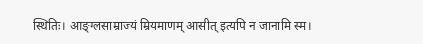स्थितिः। आङ्ग्लसाम्राज्यं म्रियमाणम् आसीत् इत्यपि न जानामि स्म।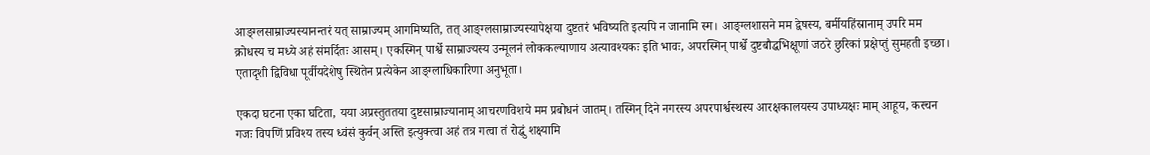आङ्ग्लसाम्राज्यस्यानन्तरं यत् साम्राज्यम् आगमिष्यति, तत् आङ्ग्लसाम्राज्यस्यापेक्षया दुष्टतरं भविष्यति इत्यपि न जानामि स्म। आङ्ग्लशासने मम द्वेषस्य, बर्मीयहिंस्रानाम् उपरि मम क्रोधस्य च मध्ये अहं संमर्दितः आसम्। एकस्मिन् पार्श्वे साम्राज्यस्य उन्मूलनं लोककल्याणाय अत्यावश्यकः इति भावः, अपरस्मिन् पार्श्वे दुष्टबौद्धभिक्षूणां जठरे छुरिकां प्रक्षेप्तुं सुमहती इच्छा। एतादृशी द्विविधा पूर्वीयदेशेषु स्थितेन प्रत्येकेन आङ्ग्लाधिकारिणा अनुभूता।

एकदा घटना एका घटिता, यया अप्रस्तुततया दुष्टसाम्राज्यानाम् आचरणविशये मम प्रबोधनं जातम्। तस्मिन् दिने नगरस्य अपरपार्श्वस्थस्य आरक्षकालयस्य उपाध्यक्षः माम् आहूय, कस्चन गजः विपणिं प्रविश्य तस्य ध्वंसं कुर्वन् अस्ति इत्युक्त्वा अहं तत्र गत्वा तं रोद्धुं शक्ष्यामि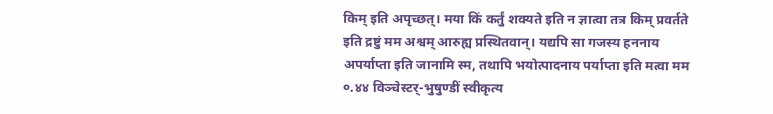किम् इति अपृच्छत्। मया किं कर्तुं शक्यते इति न ज्ञात्वा तत्र किम् प्रवर्तते इति द्रष्टुं मम अश्वम् आरुह्य प्रस्थितवान्। यद्यपि सा गजस्य हननाय अपर्याप्ता इति जानामि स्म, तथापि भयोत्पादनाय पर्याप्ता इति मत्वा मम ०.४४ विञ्चेस्टर्-भुषुण्डीं स्वीकृत्य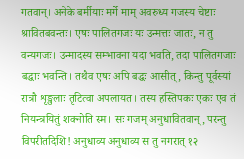गतवान्। अनेके बर्मीयाः मर्गे माम् अवरुध्य गजस्य चेष्टाः श्रावितबवन्तः। एषः पालितगजः यः उन्मत्तः जातः, न तु वन्यगजः। उन्मादस्य सम्भावना यदा भवति, तदा पालितगजाः बद्धाः भवन्ति। तथैव एषः अपि बद्धः आसीत्, किन्तु पूर्वस्यां रात्रौ शृङ्खलाः तृटित्वा अपलायत। तस्य हस्तिपकः एकः एव तं नियन्त्रयितुं शक्नोति स्म। सः गजम् अनुधावितवान्, परन्तु विपरीतदिशि! अनुधाव्य अनुधाव्य स तु नगरात् १२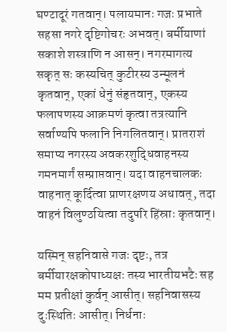घण्टादूरं गतवान्। पलायमानः गजः प्रभाते सहसा नगरे दृष्टिगोचरः अभवत्। बर्मीयाणां सकाशे शस्त्राणि न आसन्। नगरमागत्य सकृत् सः कस्यचित् कुटीरस्य उन्मूलनं कृतवान्, एकां धेनुं संहृतवान्, एकस्य फलापणस्य आक्रमणं कृत्वा तत्रत्यानि सर्वाण्यपि फलानि निगलितवान्। प्रातराशं समाप्य नगरस्य अवकरशुद्धिवाहनस्य गमनमार्गं सम्प्राप्तवान्। यदा वाहनचालकः वाहनात् कूर्दित्वा प्राणरक्षणय अधावत्, तदा वाहनं विलुण्ठयित्वा तदुपरि हिंस्राः कृतवान्।

यस्मिन् सहनिवासे गजः दृष्टः, तत्र बर्मीयारक्षकोपाध्यक्षः तस्य भारतीयभटैः सह मम प्रतीक्षां कुर्वन् आसीत्। सहनिवासस्य दुःस्थितिः आसीत्। निर्धनाः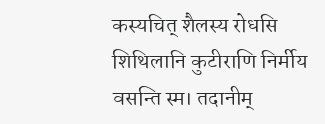कस्यचित् शैलस्य रोधसि शिथिलानि कुटीराणि निर्मीय वसन्ति स्म। तदानीम्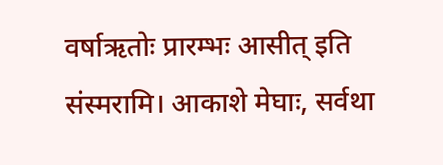वर्षाऋतोः प्रारम्भः आसीत् इति संस्मरामि। आकाशे मेघाः, सर्वथा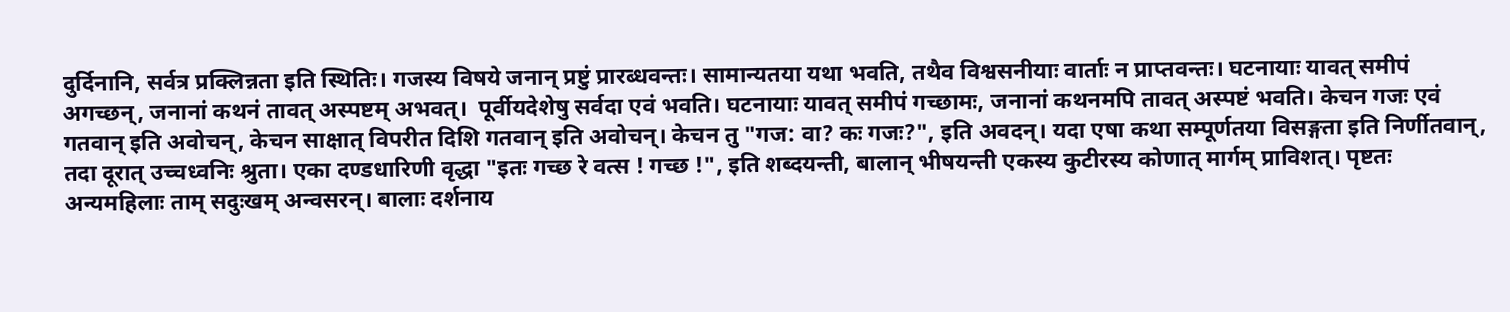दुर्दिनानि, सर्वत्र प्रक्लिन्नता इति स्थितिः। गजस्य विषये जनान् प्रष्टुं प्रारब्धवन्तः। सामान्यतया यथा भवति, तथैव विश्वसनीयाः वार्ताः न प्राप्तवन्तः। घटनायाः यावत् समीपं अगच्छन्, जनानां कथनं तावत् अस्पष्टम् अभवत्।  पूर्वीयदेशेषु सर्वदा एवं भवति। घटनायाः यावत् समीपं गच्छामः, जनानां कथनमपि तावत् अस्पष्टं भवति। केचन गजः एवं गतवान् इति अवोचन्, केचन साक्षात् विपरीत दिशि गतवान् इति अवोचन्। केचन तु "गज: वा? कः गजः?", इति अवदन्। यदा एषा कथा सम्पूर्णतया विसङ्गता इति निर्णीतवान्, तदा दूरात् उच्चध्वनिः श्रुता। एका दण्डधारिणी वृद्धा "इतः गच्छ रे वत्स ! गच्छ !", इति शब्दयन्ती, बालान् भीषयन्ती एकस्य कुटीरस्य कोणात् मार्गम् प्राविशत्। पृष्टतः अन्यमहिलाः ताम् सदुःखम् अन्वसरन्। बालाः दर्शनाय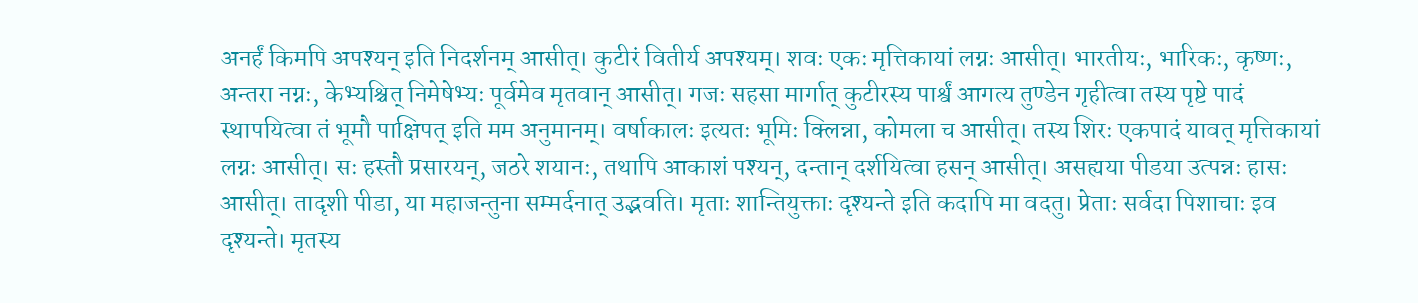अनर्हं किमपि अपश्यन् इति निदर्शनम् आसीत्। कुटीरं वितीर्य अपश्यम्। शवः एकः मृत्तिकायां लग्नः आसीत्। भारतीयः, भारिकः, कृष्णः, अन्तरा नग्नः, केभ्यश्चित् निमेषेभ्यः पूर्वमेव मृतवान् आसीत्। गजः सहसा मार्गात् कुटीरस्य पार्श्वं आगत्य तुण्डेन गृहीत्वा तस्य पृष्टे पादं स्थापयित्वा तं भूमौ पाक्षिपत् इति मम अनुमानम्। वर्षाकालः इत्यतः भूमिः क्लिन्ना, कोमला च आसीत्। तस्य शिरः एकपादं यावत् मृत्तिकायां लग्नः आसीत्। सः हस्तौ प्रसारयन्, जठरे शयानः, तथापि आकाशं पश्यन्, दन्तान् दर्शयित्वा हसन् आसीत्। असह्यया पीडया उत्पन्नः हासः आसीत्। तादृशी पीडा, या महाजन्तुना सम्मर्दनात् उद्भवति। मृताः शान्तियुक्ताः दृश्यन्ते इति कदापि मा वदतु। प्रेताः सर्वदा पिशाचाः इव दृश्यन्ते। मृतस्य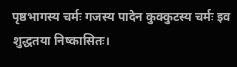पृष्ठभागस्य चर्मः गजस्य पादेन कुक्कुटस्य चर्मः इव शुद्धतया निष्कासितः।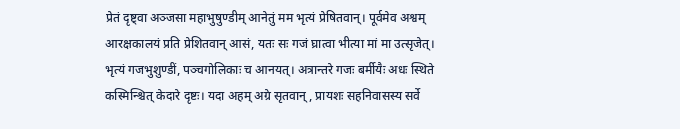प्रेतं दृष्ट्वा अञ्जसा महाभुषुण्डीम् आनेतुं मम भृत्यं प्रेषितवान्। पूर्वमेव अश्वम् आरक्षकालयं प्रति प्रेशितवान् आसं, यतः सः गजं घ्रात्वा भीत्या मां मा उत्सृजेत्। भृत्यं गजभुशुण्डीं, पञ्चगोलिकाः च आनयत्। अत्रान्तरे गजः बर्मीयैः अधः स्थिते कस्मिन्श्चित् केदारे दृष्टः। यदा अहम् अग्रे सृतवान्, प्रायशः सहनिवासस्य सर्वे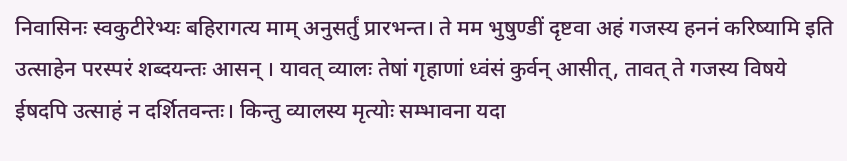निवासिनः स्वकुटीरेभ्यः बहिरागत्य माम् अनुसर्तुं प्रारभन्त। ते मम भुषुण्डीं दृष्टवा अहं गजस्य हननं करिष्यामि इति उत्साहेन परस्परं शब्दयन्तः आसन् । यावत् व्यालः तेषां गृहाणां ध्वंसं कुर्वन् आसीत्, तावत् ते गजस्य विषये ईषदपि उत्साहं न दर्शितवन्तः। किन्तु व्यालस्य मृत्योः सम्भावना यदा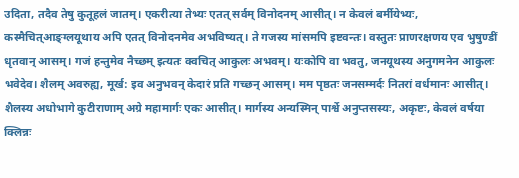उदिता, तदैव तेषु कुतूहलं जातम्। एकरीत्या तेभ्यः एतत् सर्वम् विनोदनम् आसीत्। न केवलं बर्मीयेभ्यः, कस्मैचित्आङ्ग्लयूथाय अपि एतत् विनोदनमेव अभविष्यत्। ते गजस्य मांसमपि इष्टवन्तः। वस्तुतः प्राणरक्षणय एव भुषुण्डीं धृतवान् आसम्। गजं हन्तुमेव नैच्छम् इत्यतः क्वचित् आकुलः अभवम्। यःकोपि वा भवतु, जनयूथस्य अनुगमनेन आकुलः भवेदेव। शैलम् अवरुह्य, मूर्ख: इव अनुभवन् केदारं प्रति गच्छन् आसम्। मम पृष्ठतः जनसम्मर्दः नितरां वर्धमानः आसीत्। शैलस्य अधोभागे कुटीराणाम् अग्रे महामार्गः एकः आसीत्। मार्गस्य अन्यस्मिन् पार्श्वे अनुप्तसस्यः, अकृष्टः, केवलं वर्षया क्लिन्नः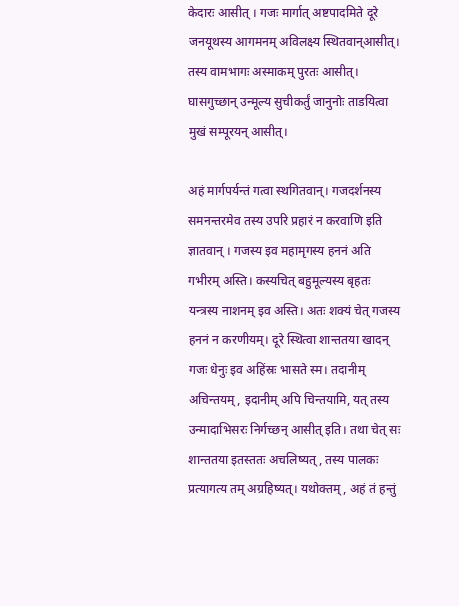केदारः आसीत् । गजः मार्गात् अष्टपादमिते दूरे जनयूथस्य आगमनम् अविलक्ष्य स्थितवान्आसीत्।  तस्य वामभागः अस्माकम् पुरतः आसीत्। घासगुच्छान् उन्मूल्य सुचीकर्तुं जानुनोः ताडयित्वा मुखं सम्पूरयन् आसीत्।

अहं मार्गपर्यन्तं गत्वा स्थगितवान्। गजदर्शनस्य समनन्तरमेव तस्य उपरि प्रहारं न करवाणि इति ज्ञातवान् । गजस्य इव महामृगस्य हननं अति गभीरम् अस्ति। कस्यचित् बहुमूल्यस्य बृहतः यन्त्रस्य नाशनम् इव अस्ति। अतः शक्यं चेत् गजस्य हननं न करणीयम्। दूरे स्थित्वा शान्ततया खादन् गजः धेनुः इव अहिंस्रः भासते स्म। तदानीम् अचिन्तयम्, इदानीम् अपि चिन्तयामि, यत् तस्य उन्मादाभिसरः निर्गच्छन् आसीत् इति। तथा चेत् सः शान्ततया इतस्ततः अचलिष्यत्, तस्य पालकः प्रत्यागत्य तम् अग्रहिष्यत्। यथोक्तम्, अहं तं हन्तुं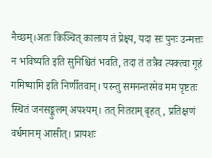नैच्छम्।अतः किञ्चित् कालाय तं प्रेक्ष्य, यदा सः पुनः उन्मत्तः न भविष्यति इति सुनिश्चितं भवति, तदा तं तत्रैव त्यक्त्वा गृहं गमिष्यामि इति निर्णीतवान्। परन्तु समनन्तरमेव मम पृष्टतः स्थितं जनसङ्कुलम् अपश्यम्। तत् नितराम् बृहत्, प्रतिक्षणं वर्धमानम् आसीत्। प्रायशः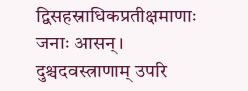द्विसहस्राधिकप्रतीक्षमाणाः जनाः आसन्। दुश्चदवस्त्राणाम् उपरि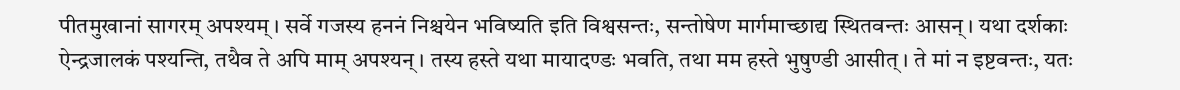पीतमुखानां सागरम् अपश्यम्। सर्वे गजस्य हननं निश्चयेन भविष्यति इति विश्वसन्तः, सन्तोषेण मार्गमाच्छाद्य स्थितवन्तः आसन्। यथा दर्शकाः ऐन्द्रजालकं पश्यन्ति, तथैव ते अपि माम् अपश्यन्। तस्य हस्ते यथा मायादण्डः भवति, तथा मम हस्ते भुषुण्डी आसीत्। ते मां न इष्टवन्तः, यतः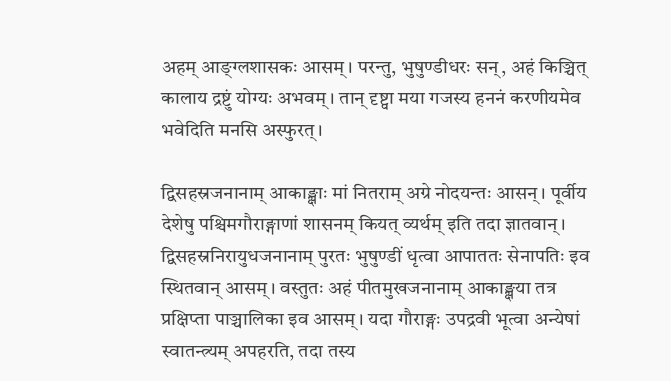अहम् आङ्ग्लशासकः आसम्। परन्तु, भुषुण्डीधरः सन्, अहं किञ्चित् कालाय द्रष्टुं योग्यः अभवम्। तान् दृष्ट्वा मया गजस्य हननं करणीयमेव भवेदिति मनसि अस्फुरत्।

द्विसहस्रजनानाम् आकाङ्क्षाः मां नितराम् अग्रे नोदयन्तः आसन्। पूर्वीय देशेषु पश्चिमगौराङ्गाणां शासनम् कियत् व्यर्थम् इति तदा ज्ञातवान्। द्विसहस्रनिरायुधजनानाम् पुरतः भुषुण्डीं धृत्वा आपाततः सेनापतिः इव स्थितवान् आसम्। वस्तुतः अहं पीतमुखजनानाम् आकाङ्क्षया तत्र प्रक्षिप्ता पाञ्चालिका इव आसम्। यदा गौराङ्गः उपद्रवी भूत्वा अन्येषां स्वातन्त्र्यम् अपहरति, तदा तस्य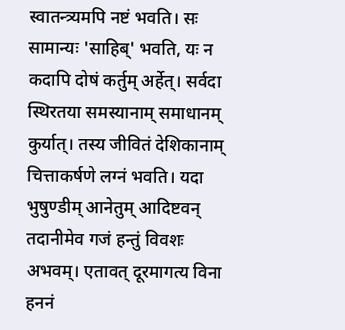स्वातन्त्र्यमपि नष्टं भवति। सः सामान्यः 'साहिब्' भवति, यः न कदापि दोषं कर्तुम् अर्हेत्। सर्वदा स्थिरतया समस्यानाम् समाधानम् कुर्यात्। तस्य जीवितं देशिकानाम् चित्ताकर्षणे लग्नं भवति। यदा भुषुण्डीम् आनेतुम् आदिष्टवन् तदानीमेव गजं हन्तुं विवशः अभवम्। एतावत् दूरमागत्य विना हननं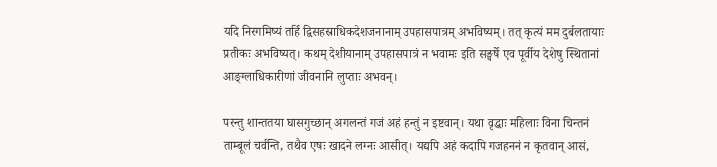यदि निरगमिष्यं तर्हि द्विसहस्राधिकदेशजनानाम् उपहासपात्रम् अभविष्यम्। तत् कृत्यं मम दुर्बलतायाः प्रतीकः अभविष्यत्। कथम् देशीयानाम् उपहासपात्रं न भवामः इति सङ्घर्षे एव पूर्वीय देशेषु स्थितानां आङ्ग्लाधिकारीणां जीवनानि लुप्ताः अभवन्।

परन्तु शान्ततया घासगुच्छान् अगलन्तं गजं अहं हन्तुं न इष्टवान्। यथा वृद्धाः महिलाः विना चिन्तनं ताम्बूलं चर्वन्ति, तथैव एषः खादने लग्नः आसीत्। यद्यपि अहं कदापि गजहननं न कृतवान् आसं,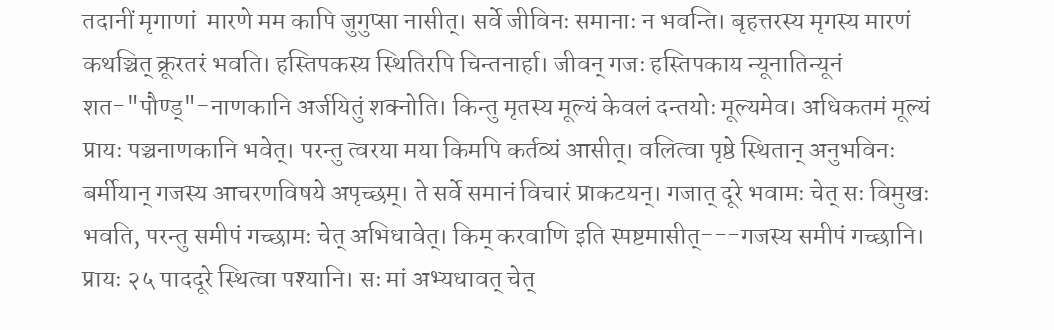तदानीं मृगाणां  मारणे मम कापि जुगुप्सा नासीत्। सर्वे जीविनः समानाः न भवन्ति। बृहत्तरस्य मृगस्य मारणं कथञ्चित् क्रूरतरं भवति। हस्तिपकस्य स्थितिरपि चिन्तनार्हा। जीवन् गजः हस्तिपकाय न्यूनातिन्यूनं शत-"पौण्ड्"-नाणकानि अर्जयितुं शक्नोति। किन्तु मृतस्य मूल्यं केवलं दन्तयोः मूल्यमेव। अधिकतमं मूल्यं प्रायः पञ्चनाणकानि भवेत्। परन्तु त्वरया मया किमपि कर्तव्यं आसीत्। वलित्वा पृष्ठे स्थितान् अनुभविनः बर्मीयान् गजस्य आचरणविषये अपृच्छम्। ते सर्वे समानं विचारं प्राकटयन्। गजात् दूरे भवामः चेत् सः विमुखः भवति, परन्तु समीपं गच्छामः चेत् अभिधावेत्। किम् करवाणि इति स्पष्टमासीत्---गजस्य समीपं गच्छानि। प्रायः २५ पाददूरे स्थित्वा पश्यानि। सः मां अभ्यधावत् चेत्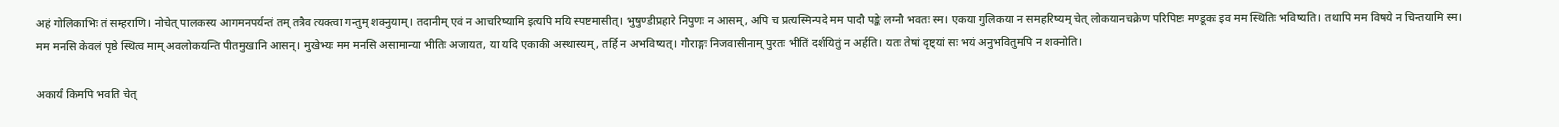अहं गोलिकाभिः तं सम्हराणि। नोचेत् पालकस्य आगमनपर्यन्तं तम् तत्रैव त्यक्त्वा गन्तुम् शक्नुयाम्। तदानीम् एवं न आचरिष्यामि इत्यपि मयि स्पष्टमासीत्। भुषुण्डीप्रहारे निपुणः न आसम्, अपि च प्रत्यस्मिन्पदे मम पादौ पङ्के लग्नौ भवतः स्म। एकया गुलिकया न समहरिष्यम् चेत् लोकयानचक्रेण परिपिष्टः मण्डूकः इव मम स्थितिः भविष्यति। तथापि मम विषये न चिन्तयामि स्म। मम मनसि केवलं पृष्ठे स्थित्व माम् अवलोकयन्ति पीतमुखानि आसन्। मुखेभ्यः मम मनसि असामान्या भीतिः अजायत, या यदि एकाकी अस्थास्यम्, तर्हि न अभविष्यत्। गौराङ्गः निजवासीनाम् पुरतः भीतिं दर्शयितुं न अर्हति। यतः तेषां दृष्ट्यां सः भयं अनुभवितुमपि न शक्नोति।

अकार्यं किमपि भवति चेत्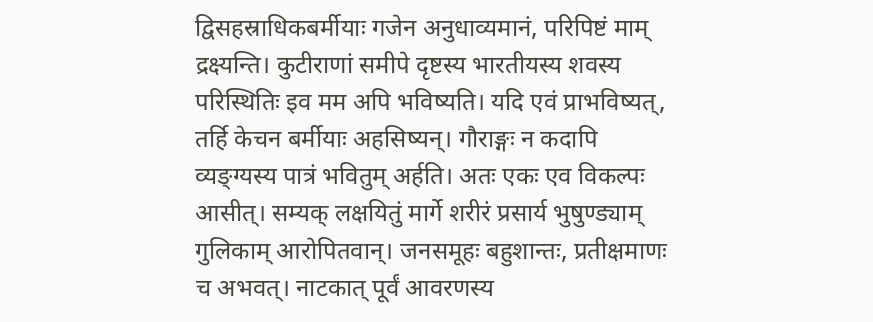द्विसहस्राधिकबर्मीयाः गजेन अनुधाव्यमानं, परिपिष्टं माम् द्रक्ष्यन्ति। कुटीराणां समीपे दृष्टस्य भारतीयस्य शवस्य परिस्थितिः इव मम अपि भविष्यति। यदि एवं प्राभविष्यत्, तर्हि केचन बर्मीयाः अहसिष्यन्। गौराङ्गः न कदापि व्यङ्ग्यस्य पात्रं भवितुम् अर्हति। अतः एकः एव विकल्पः आसीत्। सम्यक् लक्षयितुं मार्गे शरीरं प्रसार्य भुषुण्ड्याम् गुलिकाम् आरोपितवान्। जनसमूहः बहुशान्तः, प्रतीक्षमाणः च अभवत्। नाटकात् पूर्वं आवरणस्य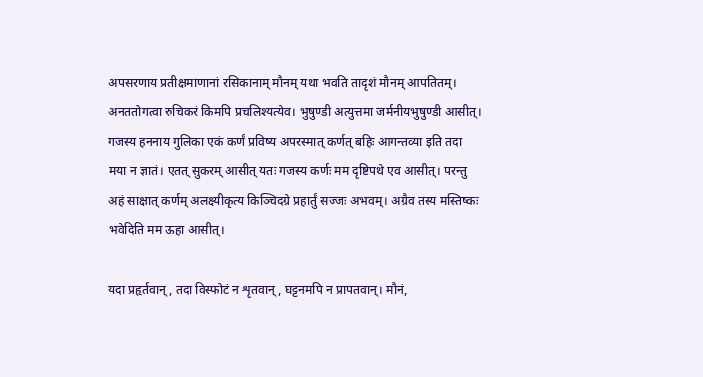अपसरणाय प्रतीक्षमाणानां रसिकानाम् मौनम् यथा भवति तादृशं मौनम् आपतितम्। अनततोगत्वा रुचिकरं किमपि प्रचलिश्यत्येव। भुषुण्डी अत्युत्तमा जर्मनीयभुषुण्डी आसीत्। गजस्य हननाय गुलिका एकं कर्णं प्रविष्य अपरस्मात् कर्णत् बहिः आगन्तव्या इति तदा मया न ज्ञातं। एतत् सुकरम् आसीत् यतः गजस्य कर्णः मम दृष्टिपथे एव आसीत्। परन्तु अहं साक्षात् कर्णम् अलक्ष्यीकृत्य किञ्चिदग्रे प्रहार्तुं सज्जः अभवम्। अग्रैव तस्य मस्तिष्कः भवेदिति मम ऊहा आसीत्।

यदा प्रहृर्तवान्, तदा विस्फोटं न शृतवान्, घट्टनमपि न प्रापतवान्। मौनं,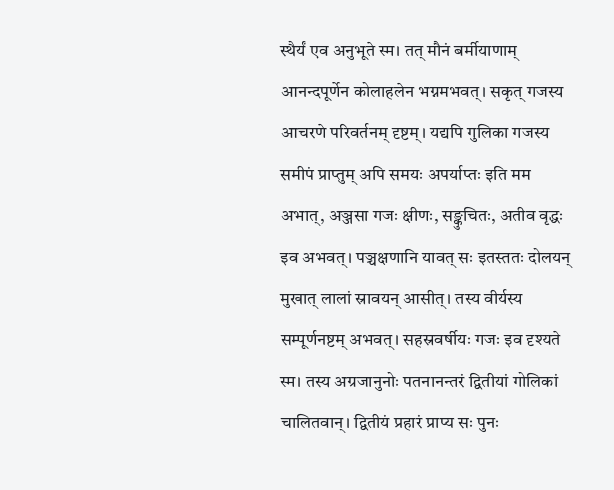स्थैर्यं एव अनुभूते स्म। तत् मौनं बर्मीयाणाम् आनन्दपूर्णेन कोलाहलेन भग्नमभवत्। सकृत् गजस्य आचरणे परिवर्तनम् दृष्टम्। यद्यपि गुलिका गजस्य समीपं प्राप्तुम् अपि समयः अपर्याप्तः इति मम अभात्, अञ्जसा गजः क्षीणः, सङ्कुचितः, अतीव वृद्धः इव अभवत्। पञ्चक्षणानि यावत् सः इतस्ततः दोलयन् मुखात् लालां स्रावयन् आसीत्। तस्य वीर्यस्य सम्पूर्णनष्टम् अभवत्। सहस्रवर्षीयः गजः इव दृश्यते स्म। तस्य अग्रजानुनोः पतनानन्तरं द्वितीयां गोलिकां चालितवान्। द्वितीयं प्रहारं प्राप्य सः पुनः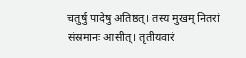चतुर्षु पादेषु अतिष्ठत्। तस्य मुखम् नितरां संस्रमानः आसीत्। तृतीयवारं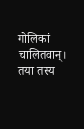गोलिकां चालितवान्। तया तस्य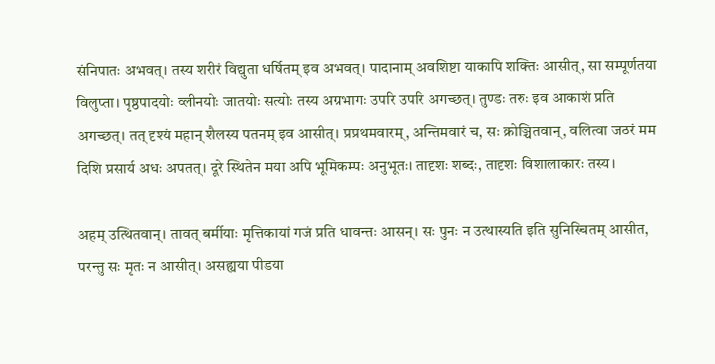संनिपातः अभवत्। तस्य शरीरं विद्युता धर्षितम् इव अभवत्। पादानाम् अवशिष्टा याकापि शक्तिः आसीत्, सा सम्पूर्णतया विलुप्ता। पृष्ठपादयोः व्लीनयोः जातयोः सत्योः तस्य अग्रभागः उपरि उपरि अगच्छत्। तुण्डः तरुः इव आकाशं प्रति अगच्छत्। तत् दृश्यं महान् शैलस्य पतनम् इव आसीत्। प्रप्रथमवारम्, अन्तिमवारं च, सः क्रोञ्चितवान्, वलित्वा जठरं मम दिशि प्रसार्य अधः अपतत्। दूरे स्थितेन मया अपि भूमिकम्पः अनुभूतः। तादृशः शब्दः, तादृशः विशालाकारः तस्य।

अहम् उत्थितवान्। तावत् बर्मीयाः मृत्तिकायां गजं प्रति धावन्तः आसन्। सः पुनः न उत्थास्यति इति सुनिस्चितम् आसीत, परन्तु सः मृतः न आसीत्। असह्यया पीडया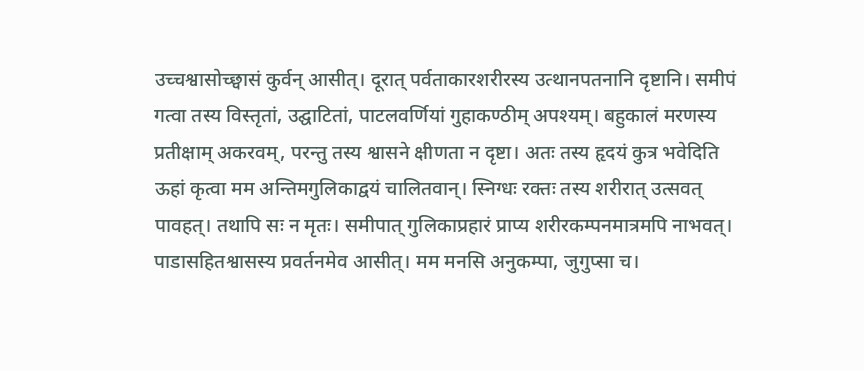उच्चश्वासोच्छ्वासं कुर्वन् आसीत्। दूरात् पर्वताकारशरीरस्य उत्थानपतनानि दृष्टानि। समीपं गत्वा तस्य विस्तृतां, उद्घाटितां, पाटलवर्णियां गुहाकण्ठीम् अपश्यम्। बहुकालं मरणस्य प्रतीक्षाम् अकरवम्, परन्तु तस्य श्वासने क्षीणता न दृष्टा। अतः तस्य हृदयं कुत्र भवेदिति ऊहां कृत्वा मम अन्तिमगुलिकाद्वयं चालितवान्। स्निग्धः रक्तः तस्य शरीरात् उत्सवत् पावहत्। तथापि सः न मृतः। समीपात् गुलिकाप्रहारं प्राप्य शरीरकम्पनमात्रमपि नाभवत्। पाडासहितश्वासस्य प्रवर्तनमेव आसीत्। मम मनसि अनुकम्पा, जुगुप्सा च।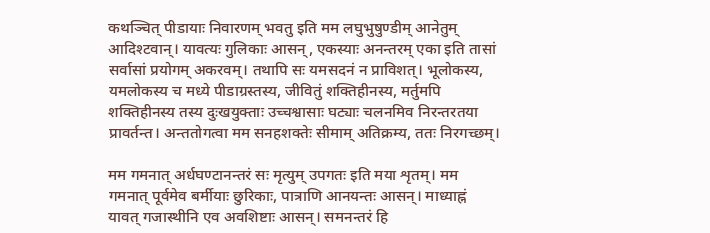कथञ्चित् पीडायाः निवारणम् भवतु इति मम लघुभुषुण्डीम् आनेतुम् आदिश्टवान्। यावत्यः गुलिकाः आसन्, एकस्याः अनन्तरम् एका इति तासां सर्वासां प्रयोगम् अकरवम्। तथापि सः यमसदनं न प्राविशत्। भूलोकस्य, यमलोकस्य च मध्ये पीडाग्रस्तस्य, जीवितुं शक्तिहीनस्य, मर्तुमपि शक्तिहीनस्य तस्य दुःखयुक्ताः उच्चश्वासाः घट्याः चलनमिव निरन्तरतया प्रावर्तन्त। अन्ततोगत्वा मम सनहशक्तेः सीमाम् अतिक्रम्य, ततः निरगच्छम्।

मम गमनात् अर्धघण्टानन्तरं सः मृत्युम् उपगतः इति मया शृतम्। मम गमनात् पूर्वमेव बर्मीयाः छुरिकाः, पात्राणि आनयन्तः आसन्। माध्याह्नं यावत् गजास्थीनि एव अवशिष्टाः आसन्। समनन्तरं हि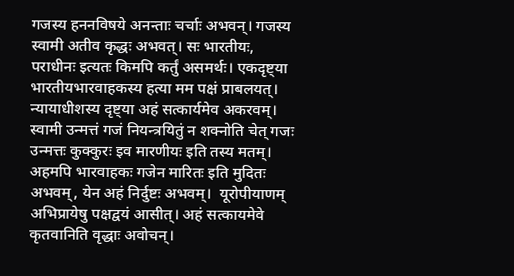गजस्य हननविषये अनन्ताः चर्चाः अभवन्। गजस्य स्वामी अतीव कृद्धः अभवत्। सः भारतीयः, पराधीनः इत्यतः किमपि कर्तुं असमर्थः। एकदृष्ट्या भारतीयभारवाहकस्य हत्या मम पक्षं प्राबलयत्। न्यायाधीशस्य दृष्ट्या अहं सत्कार्यमेव अकरवम्। स्वामी उन्मत्तं गजं नियन्त्रयितुं न शक्नोति चेत् गजः उन्मत्तः कुक्कुरः इव मारणीयः इति तस्य मतम्। अहमपि भारवाहकः गजेन मारितः इति मुदितः अभवम्, येन अहं निर्दुष्टः अभवम्।  यूरोपीयाणम् अभिप्रायेषु पक्षद्वयं आसीत्। अहं सत्कायमेवे कृतवानिति वृद्धाः अवोचन्।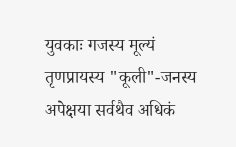युवकाः गजस्य मूल्यं तृणप्रायस्य "कूली"-जनस्य अपेक्षया सर्वथैव अधिकं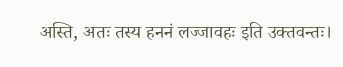अस्ति, अतः तस्य हननं लज्जावहः इति उक्तवन्तः।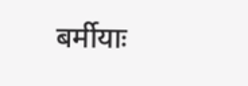बर्मीयाः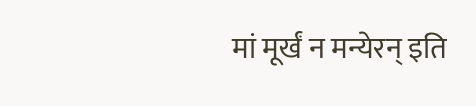मां मूर्खं न मन्येरन् इति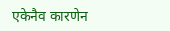एकेनैव कारणेन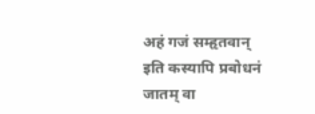अहं गजं सम्हृतवान् इति कस्यापि प्रबोधनं जातम् वा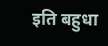इति बहुधा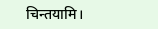चिन्तयामि।